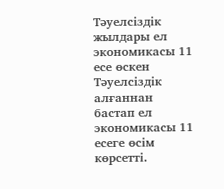Тәуелсіздік жылдары ел экономикасы 11 есе өскен
Тәуелсіздік алғаннан бастап ел экономикасы 11 есеге өсім көрсетті.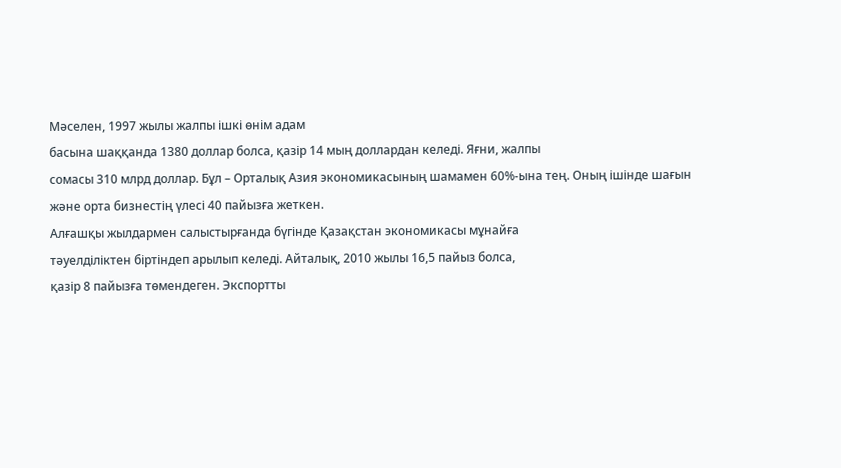Мәселен, 1997 жылы жалпы ішкі өнім адам
басына шаққанда 1380 доллар болса, қазір 14 мың доллардан келеді. Яғни, жалпы
сомасы 310 млрд доллар. Бұл – Орталық Азия экономикасының шамамен 60%-ына тең. Оның ішінде шағын және орта бизнестің үлесі 40 пайызға жеткен.
Алғашқы жылдармен салыстырғанда бүгінде Қазақстан экономикасы мұнайға
тәуелділіктен біртіндеп арылып келеді. Айталық, 2010 жылы 16,5 пайыз болса,
қазір 8 пайызға төмендеген. Экспортты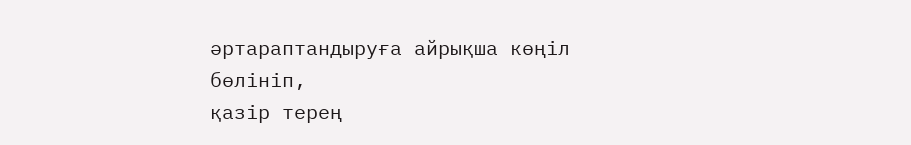әртараптандыруға айрықша көңіл бөлініп,
қазір терең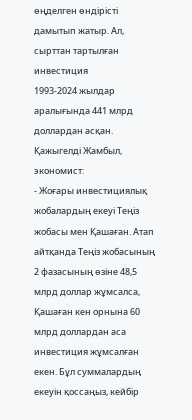өңделген өндірісті дамытып жатыр. Ал, сырттан тартылған инвестиция
1993-2024 жылдар аралығында 441 млрд доллардан асқан.
Қажыгелді Жамбыл, экономист:
- Жоғары инвестициялық жобалардың екеуі Теңіз жобасы мен Қашаған. Атап айтқанда Теңіз жобасының 2 фазасының өзіне 48,5 млрд доллар жұмсалса, Қашаған кен орнына 60 млрд доллардан аса инвестиция жұмсалған екен. Бұл суммалардың екеуін қоссаңыз, кейбір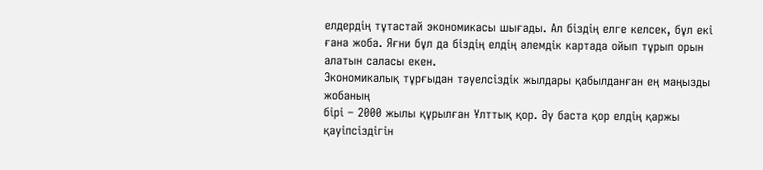елдердің тұтастай экономикасы шығады. Ал біздің елге келсек, бұл екі ғана жоба. Яғни бұл да біздің елдің әлемдік картада ойып тұрып орын алатын саласы екен.
Экономикалық тұрғыдан тәуелсіздік жылдары қабылданған ең маңызды жобаның
бірі – 2000 жылы құрылған Ұлттық қор. Әу баста қор елдің қаржы қауіпсіздігін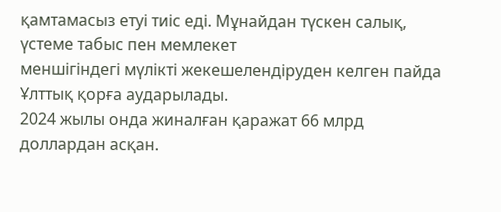қамтамасыз етуі тиіс еді. Мұнайдан түскен салық, үстеме табыс пен мемлекет
меншігіндегі мүлікті жекешелендіруден келген пайда Ұлттық қорға аударылады.
2024 жылы онда жиналған қаражат 66 млрд доллардан асқан.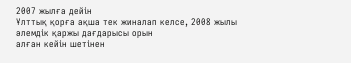2007 жылға дейін
Ұлттық қорға ақша тек жиналап келсе, 2008 жылы әлемдік қаржы дағдарысы орын
алған кейін шетінен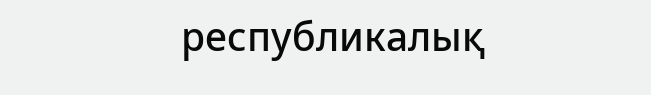республикалық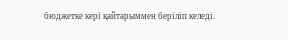бюджетке кері қайтарыммен беріліп келеді.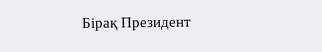Бірақ Президент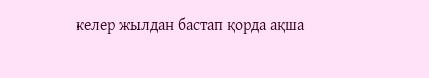келер жылдан бастап қорда ақша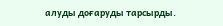алуды доғаруды тарсырды.